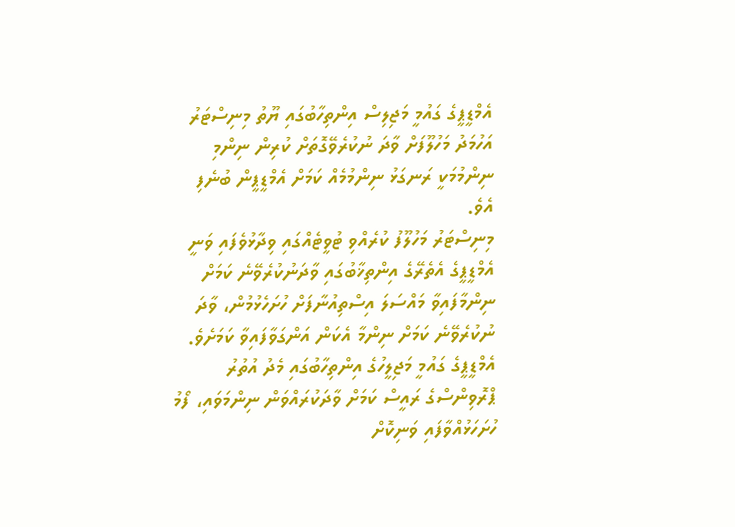އެމްޑީޕީގެ ގައުމީ މަޖިލިސް އިންތިހާބުގައި ޔޫތު މިނިސްޓަރު އަހުމަދު މަހުލޫފަށް ވާދަ ނުކުރެވޭގޮތަށް ކުރިން ނިންމި ނިންމުމަކީ ރަނގަޅު ނިންމުމެއް ކަމަށް އެމްޑީޕީން ބުނެފި އެވެ.
މިނިސްޓަރު މަހުލޫފު ކުރެއްވި ޓުވީޓެއްގައި ވިދާޅުވެފައި ވަނީ އެމްޑީޕީގެ އެތެރޭގެ އިންތިޚާބުގައި ވާދަނުކުރެވޭނެ ކަމަށް ނިންމާފައިވާ މައްސަލަ އިސްތިއުނާފަށް ހުށަހެޅުމުން، ވާދަ ނުކުރެވޭނެ ކަމަށް ނިންމާ އެކަން އަންގަވާފައިވާ ކަމަށެވެ.
އެމްޑީޕީގެ ގައުމީ މަޖިލީހުގެ އިންތިހާބުގައި މެދު އުތުރު ޕްރޮވިންސްގެ ރައީސް ކަމަށް ވާދަކުރައްވަން ނިންމަވައި، ފޯމު ހުށަހަޅުއްވާފައި ވަނިކޮށް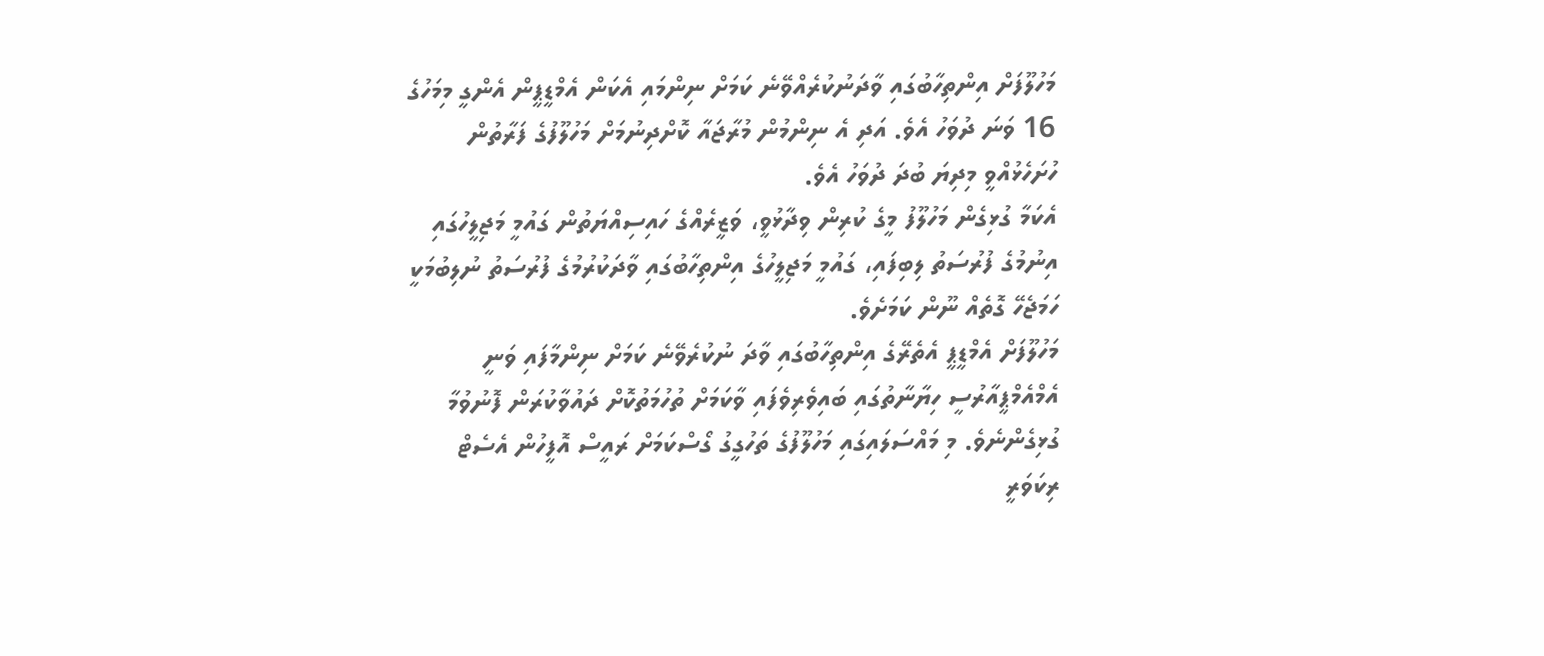މަހުލޫފަށް އިންތިހާބުގައި ވާދަނުކުރެއްވޭނެ ކަމަށް ނިންމައި އެކަން އެމްޑީޕީން އެންގީ މިމަހުގެ 16 ވަނަ ދުވަހު އެވެ. އަދި އެ ނިންމުން މުރާޖައާ ކޮށްދިނުމަށް މަހުލޫފުގެ ފަރާތުން ހުށަހެޅުއްވީ މިދިޔަ ބުދަ ދުވަހު އެވެ.
އެކަމާ ގުޅިގެން މަހުލޫފު މީގެ ކުރިން ވިދާޅުވީ، ވަޒީރެއްގެ ހައިސިއްޔަތުން ގައުމީ މަޖިލީހުގައި އިނުމުގެ ފުރުސަތު ލިބިފައި، ގައުމީ މަޖިލީހުގެ އިންތިހާބުގައި ވާދަކުރުމުގެ ފުރުސަތު ނުލިބުމަކީ ހަމަޖެހޭ ގޮތެއް ނޫން ކަމަށެވެ.
މަހުލޫފަށް އެމްޑީޕީ އެތެރޭގެ އިންތިހާބުގައި ވާދަ ނުކުރެވޭނެ ކަމަށް ނިންމާފައި ވަނީ އެމްއެމްޕީއާރުސީ ހިޔާނާތުގައި ބައިވެރިވެފައި ވާކަމަށް ތުހުމަތުކޮށް ދައުވާކުރަން ފޮނުވުމާ ގުޅިގެންނެވެ. މި މައްސަލައިގައި މަހުލޫފުގެ ތަހުގީގު ގޯސްކަމަށް ރައީސް އޮފީހުން އެސެޓް ރިކަވަރީ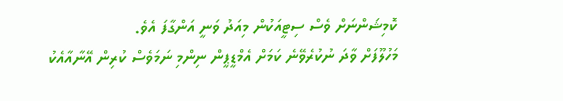ކޮމިޝަންނަށް ވެސް ސިޓީއަކުން މިއަދު ވަނީ އަންގާފަ އެވެ.
މަހުލޫފަށް ވާދަ ނުކުރެވޭނެ ކަމަށް އެމްޑީޕީން ނިންމި ނަމަވެސް ކުރިން އޭނާއާއެކު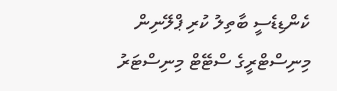ކެންޑިޑެސީ ބާތިލު ކުރި ޕްލޭނިން މިނިސްޓްރީގެ ސްޓޭޓް މިނިސްޓަރު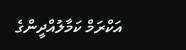އަކްރަމް ކަމާލުއްދީންގެ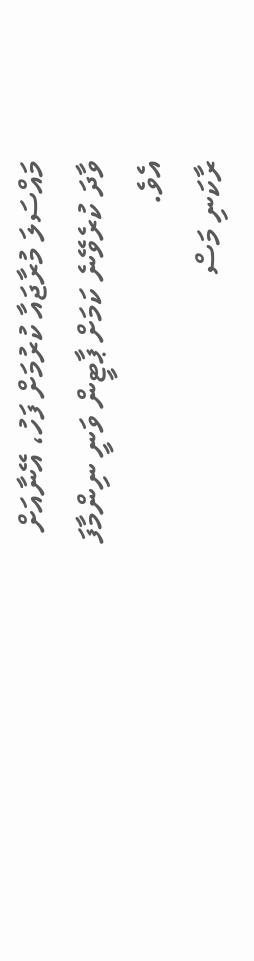މައްސަލަ މުރާޖައާ ކުރުމަށް ފަހު، އޭނާއަށް ވާދަ ކުރެވޭނެ ކަމަށް ޕާޓީން ވަނީ ނިންމާފަ އެވެ.
ރާކަނި މަސް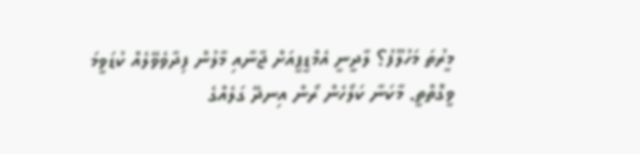މީރުތަ މަހުލޫފު؟ ލާދީނީ އެމްޑީޕީއަށް ޖާނާއި މާލުން ފިދާވެވޭލެއް ކުޑަވީމަ ވީގޮތްތީ. މާކަނާ ކަލޯހެން ރޯން އިނދޭ ގަލެއްގެ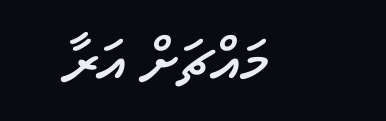މައްޗަށް އަރާ